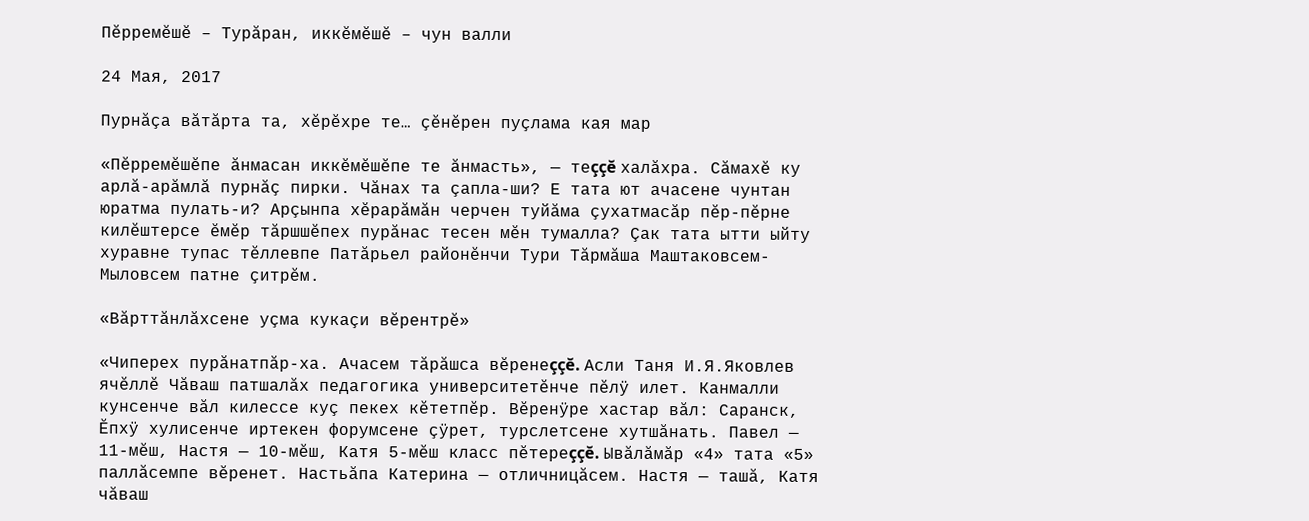Пĕрремĕшĕ – Турăран, иккĕмĕшĕ – чун валли

24 Мая, 2017

Пурнăçа вăтăрта та, хĕрĕхре те… çĕнĕрен пуçлама кая мар

«Пĕрремĕшĕпе ăнмасан иккĕмĕшĕпе те ăнмасть», — теççĕ халăхра. Сăмахĕ ку арлă-арăмлă пурнăç пирки. Чăнах та çапла-ши? Е тата ют ачасене чунтан юратма пулать-и? Арçынпа хĕрарăмăн черчен туйăма çухатмасăр пĕр-пĕрне килĕштерсе ĕмĕр тăршшĕпех пурăнас тесен мĕн тумалла? Çак тата ытти ыйту хуравне тупас тĕллевпе Патăрьел районĕнчи Тури Тăрмăша Маштаковсем- Мыловсем патне çитрĕм.

«Вăрттăнлăхсене уçма кукаçи вĕрентрĕ»

«Чиперех пурăнатпăр-ха. Ачасем тăрăшса вĕренеççĕ. Асли Таня И.Я.Яковлев ячĕллĕ Чăваш патшалăх педагогика университетĕнче пĕлÿ илет. Канмалли кунсенче вăл килессе куç пекех кĕтетпĕр. Вĕренÿре хастар вăл: Саранск, Ĕпхÿ хулисенче иртекен форумсене çÿрет, турслетсене хутшăнать. Павел — 11-мĕш, Настя — 10-мĕш, Катя 5-мĕш класс пĕтереççĕ. Ывăлăмăр «4» тата «5» паллăсемпе вĕренет. Настьăпа Катерина — отличницăсем. Настя — ташă, Катя чăваш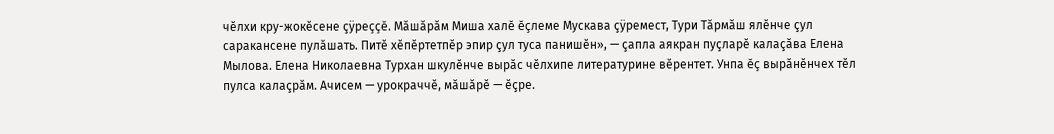чĕлхи кру-жокĕсене çÿреççĕ. Мăшăрăм Миша халĕ ĕçлеме Мускава çÿремест, Тури Тăрмăш ялĕнче çул саракансене пулăшать. Питĕ хĕпĕртетпĕр эпир çул туса панишĕн», — çапла аякран пуçларĕ калаçăва Елена Мылова. Елена Николаевна Турхан шкулĕнче вырăс чĕлхипе литературине вĕрентет. Унпа ĕç вырăнĕнчех тĕл пулса калаçрăм. Ачисем — урокраччĕ, мăшăрĕ — ĕçре.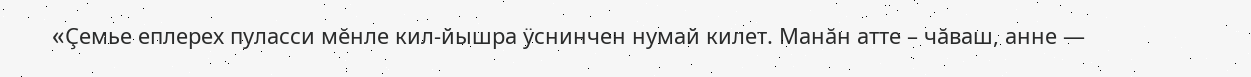«Çемье еплерех пуласси мĕнле кил-йышра ÿснинчен нумай килет. Манăн атте – чăваш, анне —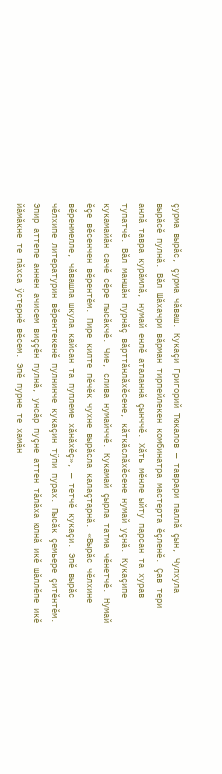çурма вырăс, çурма чăваш. Кукаçи Григорий Тюкалов — таврари паллă çын, Чулхула вырăсĕ пулнă. Вăл Шăхачри вăрман тирпейлекен комбинатра мастерта ĕçленĕ. Çав тери анлă тавра курăмлă, нумай енлĕ аталаннă çынччĕ. Хăть мĕнле ыйту парсан та хурав тупатчĕ. Вăл маншăн пурнăç вăрттăнлăхĕсене, кăткăслăхĕсене нумай уçнă. Кукаçипе кукамайăн сачĕ сĕре пысăкчĕ. Чие, слива нумайччĕ. Кукамай çырла татма чĕнетчĕ. Нумай ĕçе вĕсенчен вĕрентĕм. Пире килте пĕчĕк чухне вырăсла калаçтарнă. «Вырăс чĕлхине вĕренмелле, чăвашла шкула кайсан та пуплеме хăнăхĕç», — тетчĕ кукаçи. Эпĕ вырăс чĕлхипе литературин вĕрентекенĕ пулнинче кукаçин тÿпи пурах. Пысăк çемьере çитĕнтĕм. Эпир аттепе аннен ачисем виççĕн пулнă, унсăр пуçне аттен тăлăха юлнă икĕ шăллĕпе икĕ йăмăкне те пăхса ÿстернĕ вĕсем. Эпĕ пурне те хамăн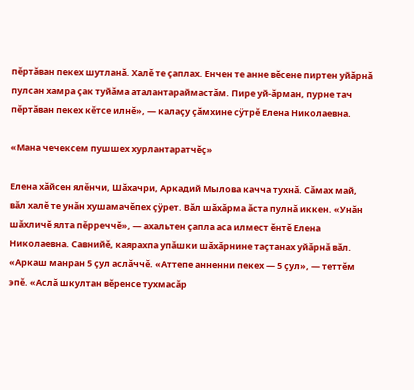пĕртăван пекех шутланă. Халĕ те çаплах. Енчен те анне вĕсене пиртен уйăрнă пулсан хамра çак туйăма аталантараймастăм. Пире уй-ăрман, пурне тач пĕртăван пекех кĕтсе илнĕ», — калаçу çăмхине сÿтрĕ Елена Николаевна.

«Мана чечексем пушшех хурлантаратчĕç»

Елена хăйсен ялĕнчи, Шăхачри, Аркадий Мылова качча тухнă. Сăмах май, вăл халĕ те унăн хушамачĕпех çÿрет. Вăл шăхăрма ăста пулнă иккен. «Унăн шăхличĕ ялта пĕрреччĕ», — ахальтен çапла аса илмест ĕнтĕ Елена Николаевна. Савнийĕ, каярахпа упăшки шăхăрнине таçтанах уйăрнă вăл. «Аркаш манран 5 çул аслăччĕ. «Аттепе анненни пекех — 5 çул», — теттĕм эпĕ. «Аслă шкултан вĕренсе тухмасăр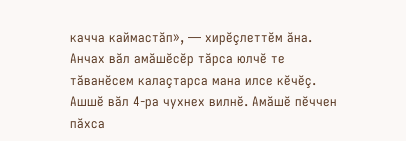качча каймастăп», — хирĕçлеттĕм ăна. Анчах вăл амăшĕсĕр тăрса юлчĕ те тăванĕсем калаçтарса мана илсе кĕчĕç. Ашшĕ вăл 4-ра чухнех вилнĕ. Амăшĕ пĕччен пăхса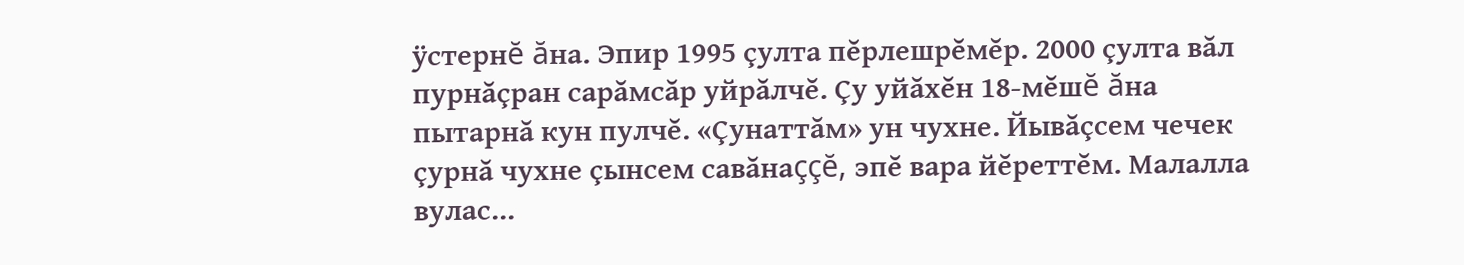ÿстернĕ ăна. Эпир 1995 çулта пĕрлешрĕмĕр. 2000 çулта вăл пурнăçран сарăмсăр уйрăлчĕ. Çу уйăхĕн 18-мĕшĕ ăна пытарнă кун пулчĕ. «Çунаттăм» ун чухне. Йывăçсем чечек çурнă чухне çынсем савăнаççĕ, эпĕ вара йĕреттĕм. Малалла вулас...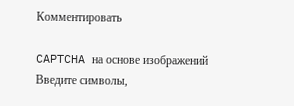Комментировать

CAPTCHA на основе изображений
Введите символы,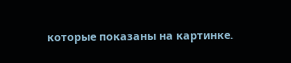которые показаны на картинке.